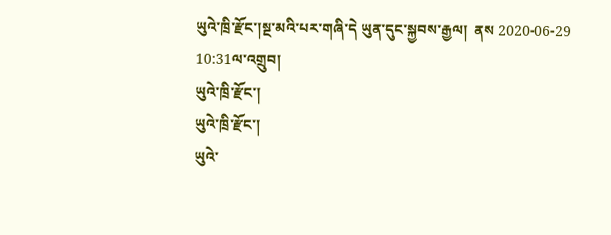ཡུའེ་ཁྲི་རྫོང་།སྔ་མའི་པར་གཞི་དེ ཡུན་དུང་སྐྱབས་རྒྱལ།  ནས 2020-06-29 10:31ལ་འགྲུབ།
ཡུའེ་ཁྲི་རྫོང་།
ཡུའེ་ཁྲི་རྫོང་།
ཡུའེ་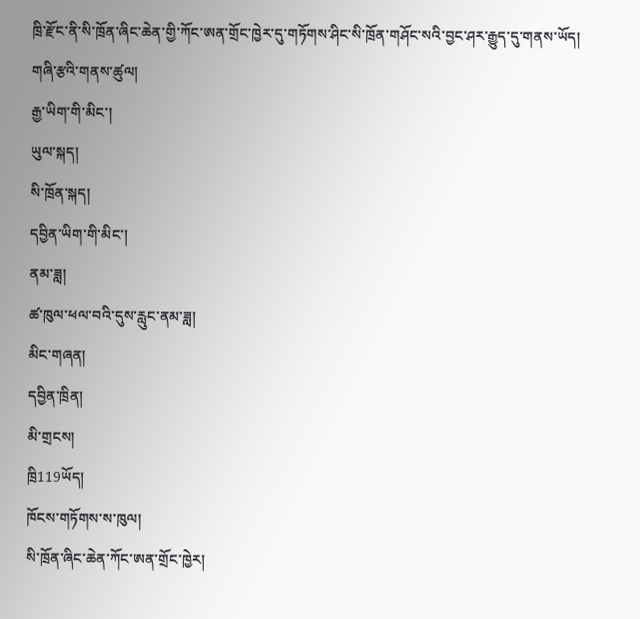ཁྲི་རྫོང་ནི་སི་ཁྲོན་ཞིང་ཆེན་གྱི་ཀོང་ཨན་གྲོང་ཁྱེར་དུ་གཏོགས་ཤིང་སི་ཁྲོན་གཤོང་སའི་བྱང་ཤར་རྒྱུད་དུ་གནས་ཡོད།
གཞི་རྩའི་གནས་ཚུལ།
རྒྱ་ཡིག་གི་མིང་།
ཡུལ་སྐད།
སི་ཁྲོན་སྐད།
དབྱིན་ཡིག་གི་མིང་།
ནམ་ཟླ།
ཚ་ཁུལ་ཕལ་བའི་དུས་རླུང་ནམ་ཟླ།
མིང་གཞན།
དབྱིན་ཁྲིན།
མི་གྲངས།
ཁྲི119ཡོད།
ཁོངས་གཏོགས་ས་ཁུལ།
སི་ཁྲོན་ཞིང་ཆེན་ཀོང་ཨན་གྲོང་ཁྱེར།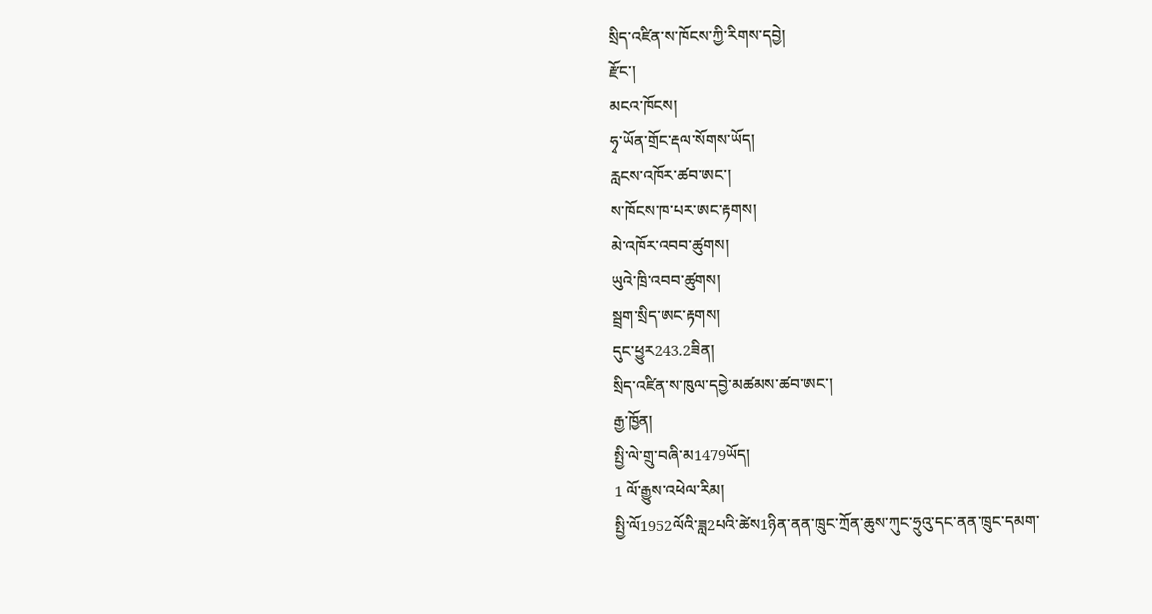སྲིད་འཛིན་ས་ཁོངས་ཀྱི་རིགས་དབྱེ།
རྫོང་།
མངའ་ཁོངས།
ཧྭ་ཡོན་གྲོང་རྡལ་སོགས་ཡོད།
རླངས་འཁོར་ཚབ་ཨང་།
ས་ཁོངས་ཁ་པར་ཨང་རྟགས།
མེ་འཁོར་འབབ་ཚུགས།
ཡུའེ་ཁྲི་འབབ་ཚུགས།
སྦྲག་སྲིད་ཨང་རྟགས།
དུང་ཕྱུར243.2ཟིན།
སྲིད་འཛིན་ས་ཁུལ་དབྱེ་མཚམས་ཚབ་ཨང་།
རྒྱ་ཁྱོན།
སྤྱི་ལེ་གྲུ་བཞི་མ1479ཡོད།
1 ལོ་རྒྱུས་འཕེལ་རིམ།
སྤྱི་ལོ1952ལོའི་ཟླ2པའི་ཚེས1ཉིན་ནན་ཁྲུང་ཀྲོན་ཆུས་ཀུང་ཧྲུའུ་དང་ནན་ཁྲུང་དམག་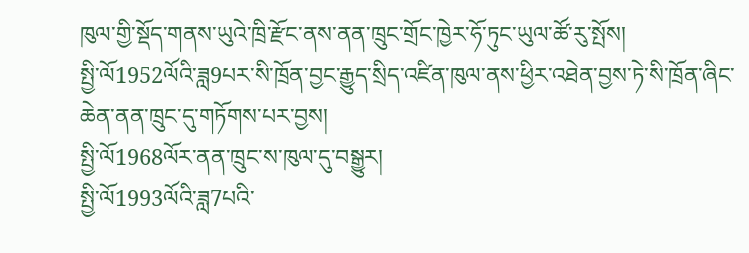ཁུལ་གྱི་སྡོད་གནས་ཡུའེ་ཁྲི་རྫོང་ནས་ནན་ཁྲུང་གྲོང་ཁྱེར་ཧོ་ཏུང་ཡུལ་ཚོ་རུ་སྤོས།
སྤྱི་ལོ1952ལོའི་ཟླ9པར་སི་ཁྲོན་བྱང་རྒྱུད་སྲིད་འཛིན་ཁུལ་ནས་ཕྱིར་འཐེན་བྱས་ཏེ་སི་ཁྲོན་ཞིང་ཆེན་ནན་ཁྲུང་དུ་གཏོགས་པར་བྱས།
སྤྱི་ལོ1968ལོར་ནན་ཁྲུང་ས་ཁུལ་དུ་བསྒྱུར།
སྤྱི་ལོ1993ལོའི་ཟླ7པའི་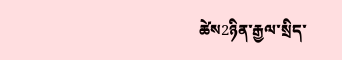ཚེས2ཉིན་རྒྱལ་སྲིད་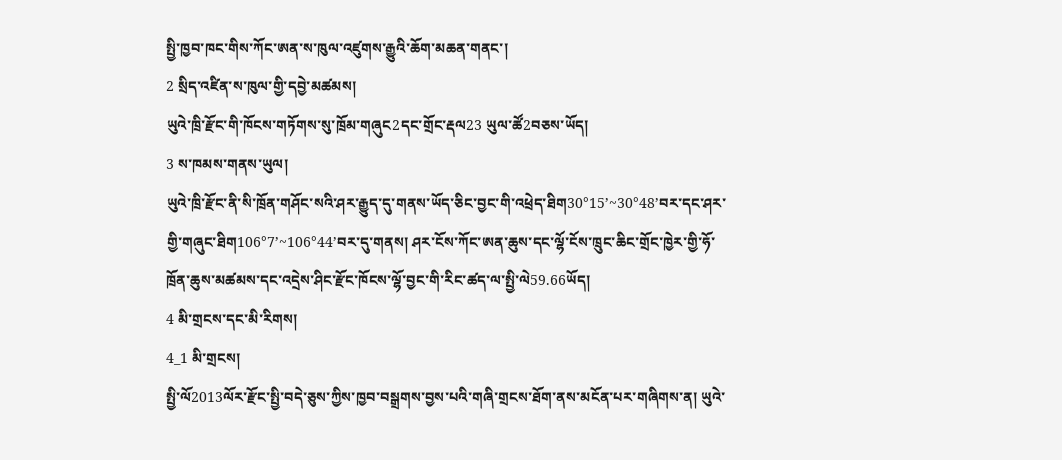སྤྱི་ཁྱབ་ཁང་གིས་ཀོང་ཨན་ས་ཁུལ་འཛུགས་རྒྱུའི་ཆོག་མཆན་གནང་།
2 སྲིད་འཛིན་ས་ཁུལ་གྱི་དབྱེ་མཚམས།
ཡུའེ་ཁྲི་རྫོང་གི་ཁོངས་གཏོགས་སུ་ཁྲོམ་གཞུང2དང་གྲོང་རྡལ23 ཡུལ་ཚོ2བཅས་ཡོད།
3 ས་ཁམས་གནས་ཡུལ།
ཡུའེ་ཁྲི་རྫོང་ནི་སི་ཁྲོན་གཤོང་སའི་ཤར་རྒྱུད་དུ་གནས་ཡོད་ཅིང་བྱང་གི་འཕྲེད་ཐིག30°15’~30°48’བར་དང་ཤར་གྱི་གཞུང་ཐིག106°7’~106°44’བར་དུ་གནས། ཤར་ངོས་ཀོང་ཨན་ཆུས་དང་ལྷོ་ངོས་ཁྲུང་ཆིང་གྲོང་ཁྱེར་གྱི་ཧོ་ཁྲོན་ཆུས་མཚམས་དང་འདྲེས་ཤིང་རྫོང་ཁོངས་ལྷོ་བྱང་གི་རིང་ཚད་ལ་སྤྱི་ལེ59.66ཡོད།
4 མི་གྲངས་དང་མི་རིགས།
4_1 མི་གྲངས།
སྤྱི་ལོ2013ལོར་རྫོང་སྤྱི་བདེ་ཅུས་ཀྱིས་ཁྱབ་བསྒྲགས་བྱས་པའི་གཞི་གྲངས་ཐོག་ནས་མངོན་པར་གཞིགས་ན། ཡུའེ་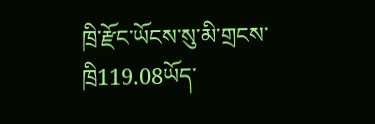ཁྲི་རྫོང་ཡོངས་སུ་མི་གྲངས་ཁྲི119.08ཡོད་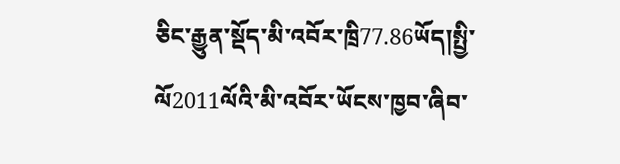ཅིང་རྒྱུན་སྡོད་མི་འབོར་ཁྲི77.86ཡོད།སྤྱི་ལོ2011ལོའི་མི་འབོར་ཡོངས་ཁྱབ་ཞིབ་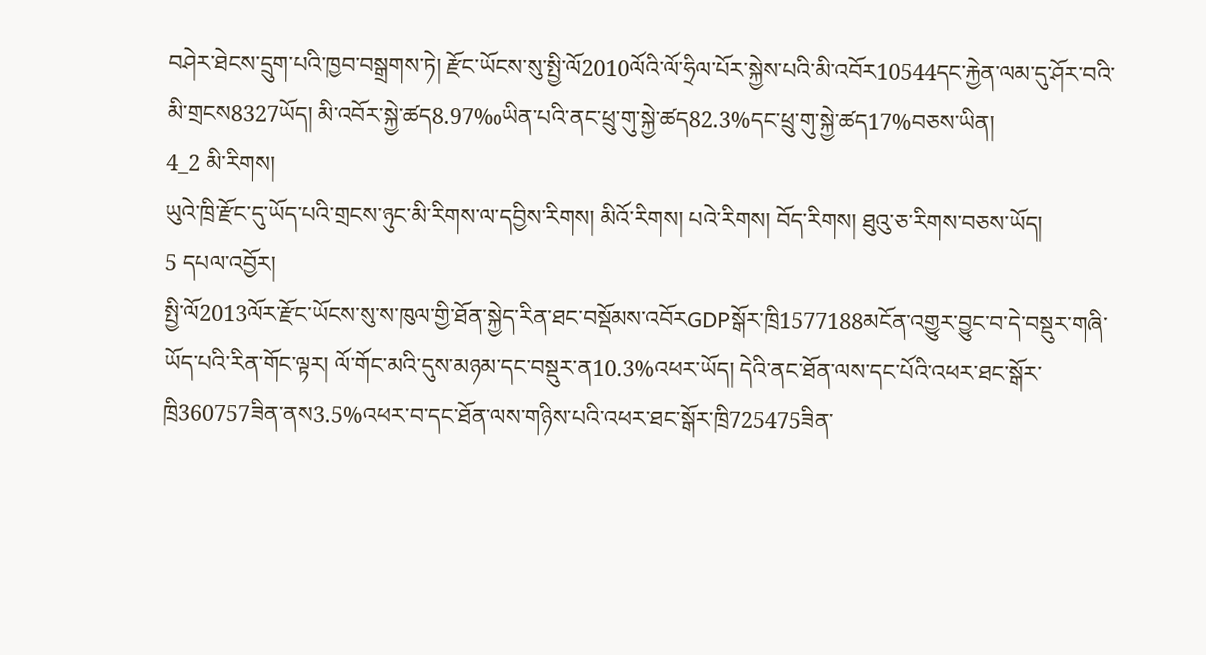བཤེར་ཐེངས་དྲུག་པའི་ཁྱབ་བསྒྲགས་ཏེ། རྫོང་ཡོངས་སུ་སྤྱི་ལོ2010ལོའི་ལོ་ཧྲིལ་པོར་སྐྱེས་པའི་མི་འབོར10544དང་རྐྱེན་ལམ་དུ་ཤོར་བའི་མི་གྲངས8327ཡོད། མི་འབོར་སྐྱེ་ཚད8.97‰ཡིན་པའི་ནང་ཕྲུ་གུ་སྐྱེ་ཚད82.3%དང་ཕྲུ་གུ་སྐྱེ་ཚད17%བཅས་ཡིན།
4_2 མི་རིགས།
ཡུའེ་ཁྲི་རྫོང་དུ་ཡོད་པའི་གྲངས་ཉུང་མི་རིགས་ལ་དབྱིས་རིགས། མིའོ་རིགས། པའེ་རིགས། བོད་རིགས། ཐུའུ་ཅ་རིགས་བཅས་ཡོད།
5 དཔལ་འབྱོར།
སྤྱི་ལོ2013ལོར་རྫོང་ཡོངས་སུ་ས་ཁུལ་གྱི་ཐོན་སྐྱེད་རིན་ཐང་བསྡོམས་འབོརGDPསྒོར་ཁྲི1577188མངོན་འགྱུར་བྱུང་བ་དེ་བསྡུར་གཞི་ཡོད་པའི་རིན་གོང་ལྟར། ལོ་གོང་མའི་དུས་མཉམ་དང་བསྡུར་ན10.3%འཕར་ཡོད། དེའི་ནང་ཐོན་ལས་དང་པོའི་འཕར་ཐང་སྒོར་ཁྲི360757ཟིན་ནས3.5%འཕར་བ་དང་ཐོན་ལས་གཉིས་པའི་འཕར་ཐང་སྒོར་ཁྲི725475ཟིན་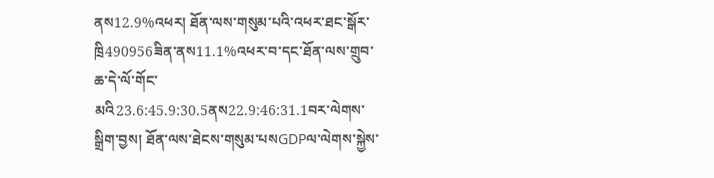ནས12.9%འཕར། ཐོན་ལས་གསུམ་པའི་འཕར་ཐང་སྒོར་ཁྲི490956ཟིན་ནས11.1%འཕར་བ་དང་ཐོན་ལས་གྲུབ་ཆ་དེ་ལོ་གོང་མའི23.6:45.9:30.5ནས22.9:46:31.1བར་ལེགས་སྒྲིག་བྱས། ཐོན་ལས་ཐེངས་གསུམ་པསGDPལ་ལེགས་སྐྱེས་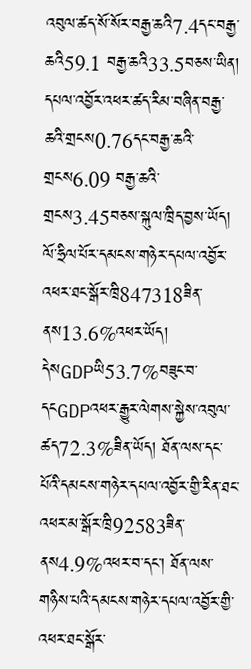འབུལ་ཚད་སོ་སོར་བརྒྱ་ཆའི7.4དང་བརྒྱ་ཆའི59.1 བརྒྱ་ཆའི33.5བཅས་ཡིན། དཔལ་འབྱོར་འཕར་ཚད་རིམ་བཞིན་བརྒྱ་ཆའི་གྲངས0.76དང་བརྒྱ་ཆའི་གྲངས6.09 བརྒྱ་ཆའི་གྲངས3.45བཅས་སྐུལ་ཁྲིད་བྱས་ཡོད།
ལོ་ཧྲིལ་པོར་དམངས་གཉེར་དཔལ་འབྱོར་འཕར་ཐང་སྒོར་ཁྲི847318ཟིན་ནས13.6%འཕར་ཡོད། དེསGDPཡི53.7%བཟུང་བ་དངGDPའཕར་རྒྱུར་ལེགས་སྐྱེས་འབུལ་ཚད72.3%ཟིན་ཡོད། ཐོན་ལས་དང་པོའི་དམངས་གཉེར་དཔལ་འབྱོར་གྱི་རིན་ཐང་འཕར་མ་སྒོར་ཁྲི92583ཟིན་ནས4.9%འཕར་བ་དང་། ཐོན་ལས་གཉིས་པའི་དམངས་གཉེར་དཔལ་འབྱོར་གྱི་འཕར་ཐང་སྒོར་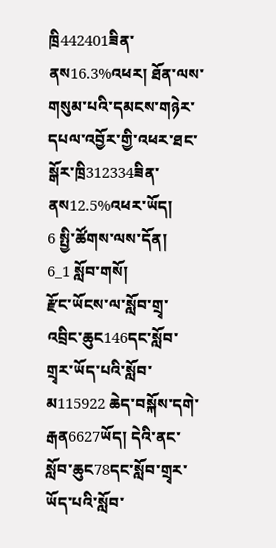ཁྲི442401ཟིན་ནས16.3%འཕར། ཐོན་ལས་གསུམ་པའི་དམངས་གཉེར་དཔལ་འབྱོར་གྱི་འཕར་ཐང་སྒོར་ཁྲི312334ཟིན་ནས12.5%འཕར་ཡོད།
6 སྤྱི་ཚོགས་ལས་དོན།
6_1 སློབ་གསོ།
རྫོང་ཡོངས་ལ་སློབ་གྲྭ་འབྲིང་ཆུང146དང་སློབ་གྲྭར་ཡོད་པའི་སློབ་མ115922 ཆེད་བསྐོས་དགེ་རྒན6627ཡོད། དེའི་ནང་སློབ་ཆུང78དང་སློབ་གྲྭར་ཡོད་པའི་སློབ་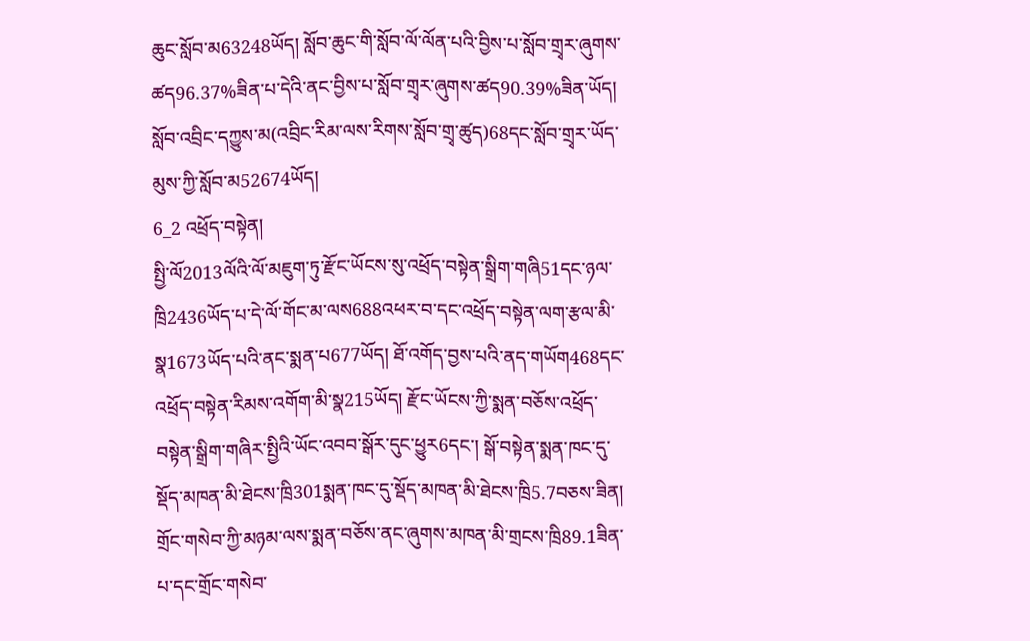ཆུང་སློབ་མ63248ཡོད། སློབ་ཆུང་གི་སློབ་ལོ་ལོན་པའི་བྱིས་པ་སློབ་གྲྭར་ཞུགས་ཚད96.37%ཟིན་པ་དེའི་ནང་བྱིས་པ་སློབ་གྲྭར་ཞུགས་ཚད90.39%ཟིན་ཡོད། སློབ་འབྲིང་དཀྱུས་མ(འབྲིང་རིམ་ལས་རིགས་སློབ་གྲྭ་ཚུད)68དང་སློབ་གྲྭར་ཡོད་མུས་ཀྱི་སློབ་མ52674ཡོད།
6_2 འཕྲོད་བསྟེན།
སྤྱི་ལོ2013ལོའི་ལོ་མཇུག་ཏུ་རྫོང་ཡོངས་སུ་འཕྲོད་བསྟེན་སྒྲིག་གཞི51དང་ཉལ་ཁྲི2436ཡོད་པ་དེ་ལོ་གོང་མ་ལས688འཕར་བ་དང་འཕྲོད་བསྟེན་ལག་རྩལ་མི་སྣ1673ཡོད་པའི་ནང་སྨན་པ677ཡོད། ཐོ་འགོད་བྱས་པའི་ནད་གཡོག468དང་འཕྲོད་བསྟེན་རིམས་འགོག་མི་སྣ215ཡོད། རྫོང་ཡོངས་ཀྱི་སྨན་བཅོས་འཕྲོད་བསྟེན་སྒྲིག་གཞིར་སྤྱིའི་ཡོང་འབབ་སྒོར་དུང་ཕྱུར6དང་། སྒོ་བསྟེན་སྨན་ཁང་དུ་སྡོད་མཁན་མི་ཐེངས་ཁྲི301སྨན་ཁང་དུ་སྡོད་མཁན་མི་ཐེངས་ཁྲི5.7བཅས་ཟིན། གྲོང་གསེབ་ཀྱི་མཉམ་ལས་སྨན་བཅོས་ནང་ཞུགས་མཁན་མི་གྲངས་ཁྲི89.1ཟིན་པ་དང་གྲོང་གསེབ་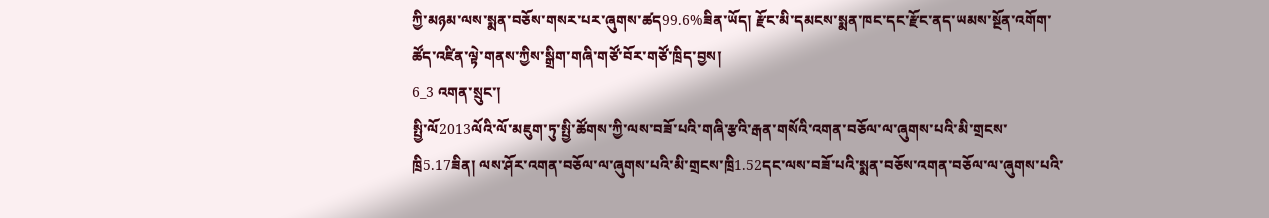ཀྱི་མཉམ་ལས་སྨན་བཅོས་གསར་པར་ཞུགས་ཚད99.6%ཟིན་ཡོད། རྫོང་མི་དམངས་སྨན་ཁང་དང་རྫོང་ནད་ཡམས་སྔོན་འགོག་ཚོད་འཛིན་ལྟེ་གནས་ཀྱིས་སྒྲིག་གཞི་གཙོ་བོར་གཙོ་ཁྲིད་བྱས།
6_3 འགན་སྲུང་།
སྤྱི་ལོ2013ལོའི་ལོ་མཇུག་ཏུ་སྤྱི་ཚོགས་ཀྱི་ལས་བཟོ་པའི་གཞི་རྩའི་རྒན་གསོའི་འགན་བཅོལ་ལ་ཞུགས་པའི་མི་གྲངས་ཁྲི5.17ཟིན། ལས་ཤོར་འགན་བཅོལ་ལ་ཞུགས་པའི་མི་གྲངས་ཁྲི1.52དང་ལས་བཟོ་པའི་སྨན་བཅོས་འགན་བཅོལ་ལ་ཞུགས་པའི་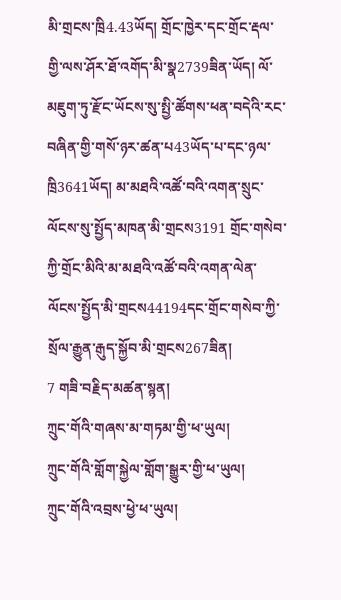མི་གྲངས་ཁྲི4.43ཡོད། གྲོང་ཁྱེར་དང་གྲོང་རྡལ་གྱི་ལས་ཤོར་ཐོ་འགོད་མི་སྣ2739ཟིན་ཡོད། ལོ་མཇུག་ཏུ་རྫོང་ཡོངས་སུ་སྤྱི་ཚོགས་ཕན་བདེའི་རང་བཞིན་གྱི་གསོ་ཉར་ཚན་པ43ཡོད་པ་དང་ཉལ་ཁྲི3641ཡོད། མ་མཐའི་འཚོ་བའི་འགན་སྲུང་ལོངས་སུ་སྤྱོད་མཁན་མི་གྲངས3191 གྲོང་གསེབ་ཀྱི་གྲོང་མིའི་མ་མཐའི་འཚོ་བའི་འགན་ལེན་ལོངས་སྤྱོད་མི་གྲངས44194དང་གྲོང་གསེབ་ཀྱི་སྲོལ་རྒྱུན་རྒུད་སྐྱོབ་མི་གྲངས267ཟིན།
7 གཟི་བརྗིད་མཚན་སྙན།
ཀྲུང་གོའི་གཞས་མ་གཏམ་གྱི་ཕ་ཡུལ།
ཀྲུང་གོའི་གློག་སྐྱེལ་གློག་སྒྱུར་གྱི་ཕ་ཡུལ།
ཀྲུང་གོའི་འབྲས་ཕྱེ་ཕ་ཡུལ།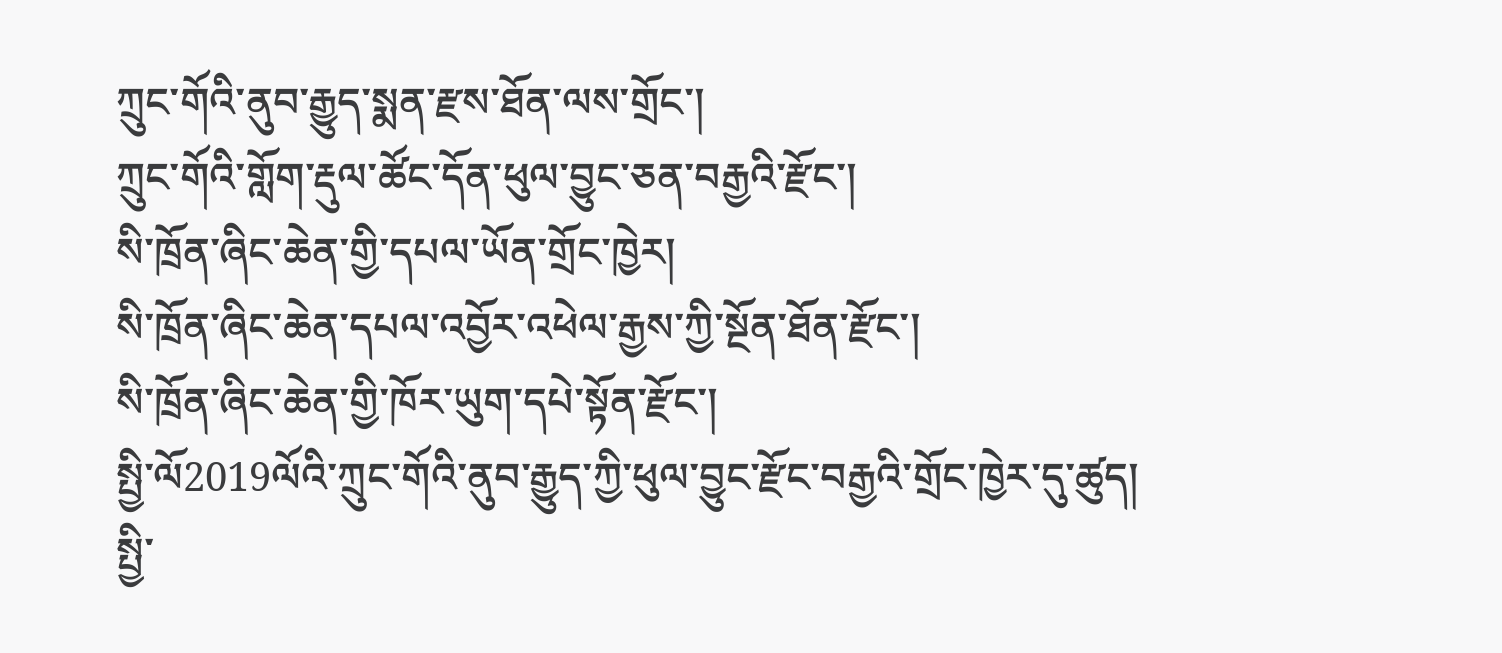ཀྲུང་གོའི་ནུབ་རྒྱུད་སྨན་རྫས་ཐོན་ལས་གྲོང་།
ཀྲུང་གོའི་གློག་རྡུལ་ཚོང་དོན་ཕུལ་བྱུང་ཅན་བརྒྱའི་རྫོང་།
སི་ཁྲོན་ཞིང་ཆེན་གྱི་དཔལ་ཡོན་གྲོང་ཁྱེར།
སི་ཁྲོན་ཞིང་ཆེན་དཔལ་འབྱོར་འཕེལ་རྒྱས་ཀྱི་སྔོན་ཐོན་རྫོང་།
སི་ཁྲོན་ཞིང་ཆེན་གྱི་ཁོར་ཡུག་དཔེ་སྟོན་རྫོང་།
སྤྱི་ལོ2019ལོའི་ཀྲུང་གོའི་ནུབ་རྒྱུད་ཀྱི་ཕུལ་བྱུང་རྫོང་བརྒྱའི་གྲོང་ཁྱེར་དུ་ཚུད།
སྤྱི་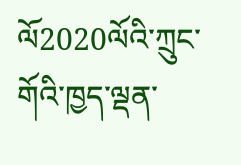ལོ2020ལོའི་ཀྲུང་གོའི་ཁྱད་ལྡན་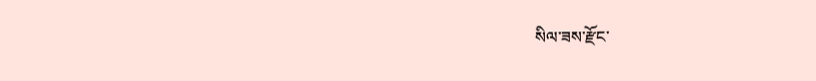སིལ་ཟས་རྫོང་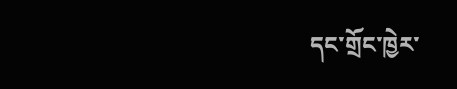དང་གྲོང་ཁྱེར་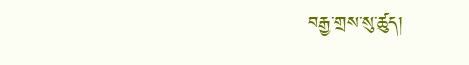བརྒྱ་གྲས་སུ་ཚུད།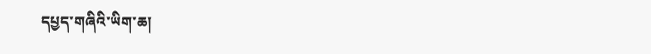དཔྱད་གཞིའི་ཡིག་ཆ།